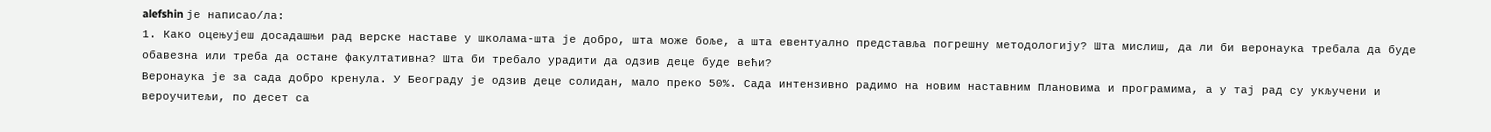alefshin је написао/ла:
1. Како оцењујеш досадашњи рад верске наставе у школама-шта је добро, шта може боље, а шта евентуално представља погрешну методологију? Шта мислиш, да ли би веронаука требала да буде обавезна или треба да остане факултативна? Шта би требало урадити да одзив деце буде већи?
Веронаука је за сада добро кренула. У Београду је одзив деце солидан, мало преко 50%. Сада интензивно радимо на новим наставним Плановима и програмима, а у тај рад су укључени и вероучитељи, по десет са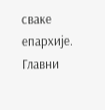сваке епархије. Главни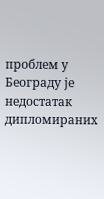проблем у Београду је недостатак дипломираних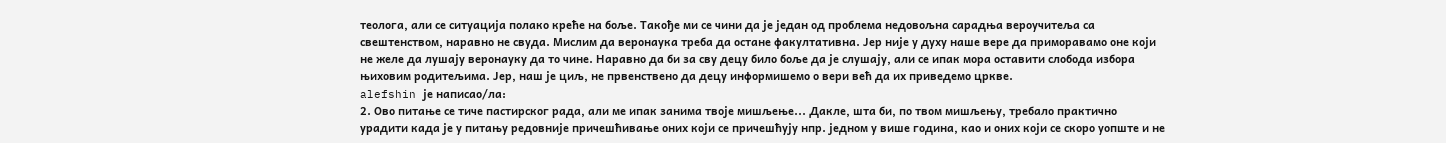теолога, али се ситуација полако креће на боље. Такође ми се чини да је један од проблема недовољна сарадња вероучитеља са свештенством, наравно не свуда. Мислим да веронаука треба да остане факултативна. Јер није у духу наше вере да приморавамо оне који не желе да лушају веронауку да то чине. Наравно да би за сву децу било боље да је слушају, али се ипак мора оставити слобода избора њиховим родитељима. Јер, наш је циљ, не првенствено да децу информишемо о вери већ да их приведемо цркве.
alefshin је написао/ла:
2. Ово питање се тиче пастирског рада, али ме ипак занима твоје мишљење... Дакле, шта би, по твом мишљењу, требало практично урадити када је у питању редовније причешћивање оних који се причешћују нпр. једном у више година, као и оних који се скоро уопште и не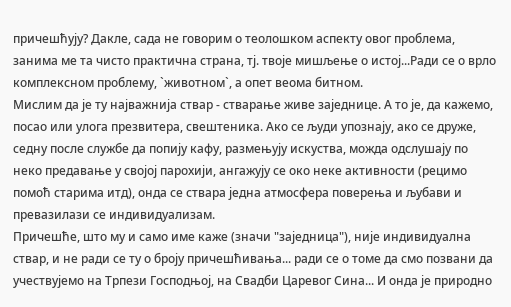причешћују? Дакле, сада не говорим о теолошком аспекту овог проблема, занима ме та чисто практична страна, тј. твоје мишљење о истој...Ради се о врло комплексном проблему, `животном`, а опет веома битном.
Мислим да је ту најважнија ствар - стварање живе заједнице. А то је, да кажемо, посао или улога презвитера, свештеника. Ако се људи упознају, ако се друже, седну после службе да попију кафу, размењују искуства, можда одслушају по неко предавање у својој парохији, ангажују се око неке активности (рецимо помоћ старима итд), онда се ствара једна атмосфера поверења и љубави и превазилази се индивидуализам.
Причешће, што му и само име каже (значи "заједница"), није индивидуална ствар, и не ради се ту о броју причешћивања... ради се о томе да смо позвани да учествујемо на Трпези Господњој, на Свадби Царевог Сина... И онда је природно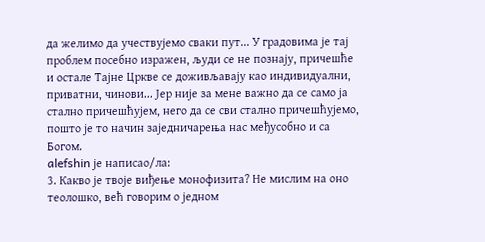да желимо да учествујемо сваки пут... У градовима је тај проблем посебно изражен, људи се не познају, причешће и остале Тајне Цркве се доживљавају као индивидуални, приватни, чинови... Јер није за мене важно да се само ја стално причешћујем, него да се сви стално причешћујемо, пошто је то начин заједничарења нас међусобно и са Богом.
alefshin је написао/ла:
3. Какво је твоје виђење монофизита? Не мислим на оно теолошко, већ говорим о једном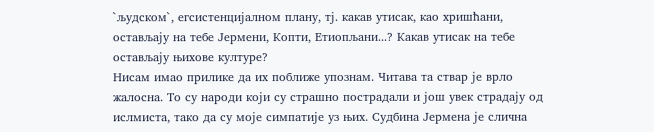`људском`, егсистенцијалном плану, тј. какав утисак, као хришћани, остављају на тебе Јермени, Копти, Етиопљани...? Какав утисак на тебе остављају њихове културе?
Нисам имао прилике да их поближе упознам. Читава та ствар је врло жалосна. То су народи који су страшно пострадали и још увек страдају од ислмиста, тако да су моје симпатије уз њих. Судбина Јермена је слична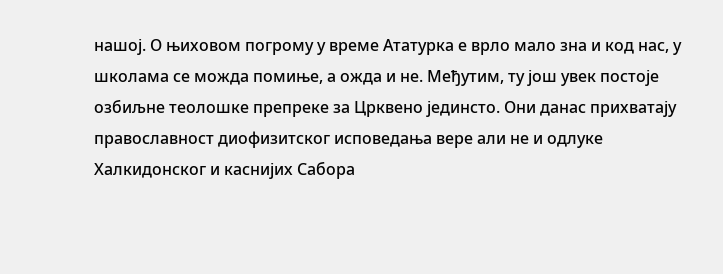нашој. О њиховом погрому у време Ататурка е врло мало зна и код нас, у школама се можда помиње, а ожда и не. Међутим, ту још увек постоје озбиљне теолошке препреке за Црквено јединсто. Они данас прихватају православност диофизитског исповедања вере али не и одлуке Халкидонског и каснијих Сабора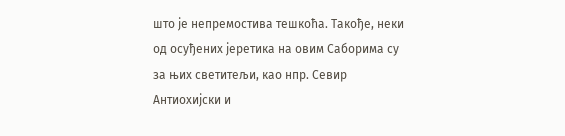што је непремостива тешкоћа. Такође, неки од осуђених јеретика на овим Саборима су за њих светитељи, као нпр. Севир Антиохијски и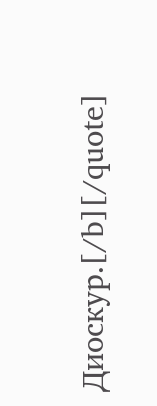Диоскур.[/b][/quote]